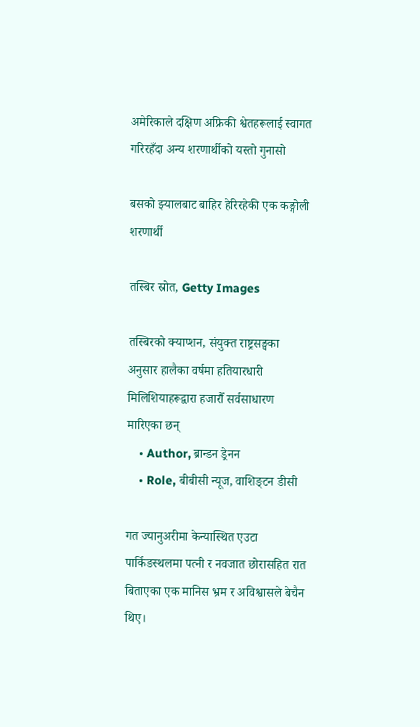अमेरिकाले दक्षिण अफ्रिकी श्वेतहरूलाई स्वागत गरिरहँदा अन्य शरणार्थीको यस्तो गुनासो

बसको झ्यालबाट बाहिर हेरिरहेकी एक कङ्गोली शरणार्थी

तस्बिर स्रोत, Getty Images

तस्बिरको क्याप्शन, संयुक्त राष्ट्रसङ्घका अनुसार हालैका वर्षमा हतियारधारी मिलिशियाहरूद्वारा हजारौँ सर्वसाधारण मारिएका छन्
    • Author, ब्रान्डन ड्रेनन
    • Role, बीबीसी न्यूज, वाशिङ्टन डीसी

गत ज्यानुअरीमा केन्यास्थित एउटा पार्किङस्थलमा पत्नी र नवजात छोरासहित रात बिताएका एक मानिस भ्रम र अविश्वासले बेचैन थिए।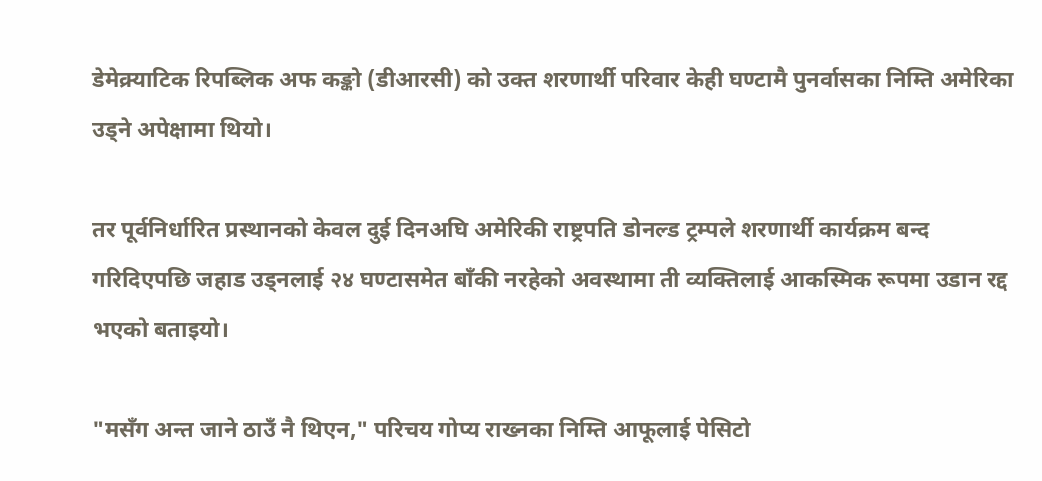डेमेक्र्याटिक रिपब्लिक अफ कङ्को (डीआरसी) को उक्त शरणार्थी परिवार केही घण्टामै पुनर्वासका निम्ति अमेरिका उड्ने अपेक्षामा थियो।

तर पूर्वनिर्धारित प्रस्थानको केवल दुई दिनअघि अमेरिकी राष्ट्रपति डोनल्ड ट्रम्पले शरणार्थी कार्यक्रम बन्द गरिदिएपछि जहाड उड्नलाई २४ घण्टासमेत बाँकी नरहेको अवस्थामा ती व्यक्तिलाई आकस्मिक रूपमा उडान रद्द भएको बताइयो।

"मसँग अन्त जाने ठाउँ नै थिएन," परिचय गोप्य राख्नका निम्ति आफूलाई पेसिटो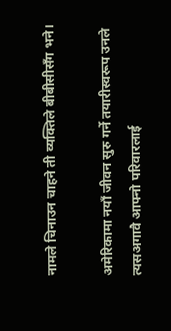नामले चिनाउन चाहने ती व्यक्तिले बीबीसीसँग भने।

अमेरिकामा नयाँ जीवन सुरु गर्ने तयारीस्वरूप उनले त्यसअगावै आफ्नो परिवारलाई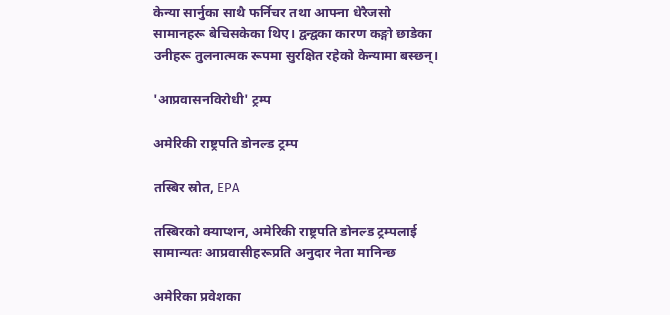केन्या सार्नुका साथै फर्निचर तथा आफ्ना धेरैजसो सामानहरू बेचिसकेका थिए। द्वन्द्वका कारण कङ्गो छाडेका उनीहरू तुलनात्मक रूपमा सुरक्षित रहेको केन्यामा बस्छन्।

'आप्रवासनविरोधी' ट्रम्प

अमेरिकी राष्ट्रपति डोनल्ड ट्रम्प

तस्बिर स्रोत, EPA

तस्बिरको क्याप्शन, अमेरिकी राष्ट्रपति डोनल्ड ट्रम्पलाई सामान्यतः आप्रवासीहरूप्रति अनुदार नेता मानिन्छ

अमेरिका प्रवेशका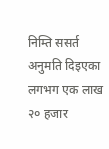निम्ति ससर्त अनुमति दिइएका लगभग एक लाख २० हजार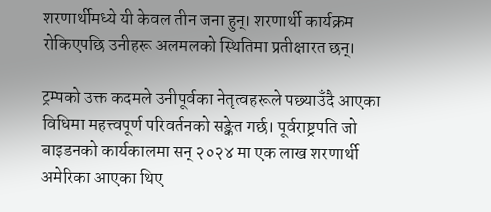शरणार्थीमध्ये यी केवल तीन जना हुन्। शरणार्थी कार्यक्रम रोकिएपछि उनीहरू अलमलको स्थितिमा प्रतीक्षारत छन्।

ट्रम्पको उक्त कदमले उनीपूर्वका नेतृत्वहरूले पछ्याउँदै आएका विधिमा महत्त्वपूर्ण परिवर्तनको सङ्केत गर्छ। पूर्वराष्ट्रपति जो बाइडनको कार्यकालमा सन् २०२४ मा एक लाख शरणार्थी अमेरिका आएका थिए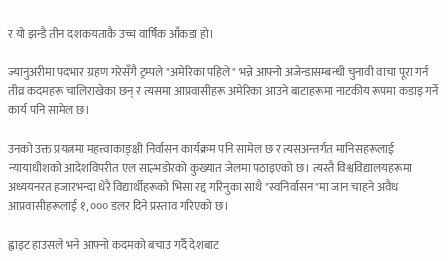र यो झन्डै तीन दशकयताकै उच्च वार्षिक आँकडा हो।

ज्यानुअरीमा पदभार ग्रहण गरेसँगै ट्रम्पले "अमेरिका पहिले" भन्ने आफ्नो अजेन्डासम्बन्धी चुनावी वाचा पूरा गर्न तीव्र कदमहरू चालिराखेका छन् र त्यसमा आप्रवासीहरू अमेरिका आउने बाटाहरूमा नाटकीय रूपमा कडाइ गर्ने कार्य पनि सामेल छ।

उनको उक्त प्रयत्नमा महत्त्वाकाङ्क्षी निर्वासन कार्यक्रम पनि सामेल छ र त्यसअन्तर्गत मानिसहरूलाई न्यायाधीशको आदेशविपरीत एल साल्भडोरको कुख्यात जेलमा पठाइएको छ। त्यस्तै विश्वविद्यालयहरूमा अध्ययनरत हजारभन्दा धेरै विद्यार्थीहरूको भिसा रद्द गरिनुका साथै "स्वनिर्वासन"मा जान चाहने अवैध आप्रवासीहरूलाई १,००० डलर दिने प्रस्ताव गरिएको छ।

ह्वाइट हाउसले भने आफ्नो कदमको बचाउ गर्दै देशबाट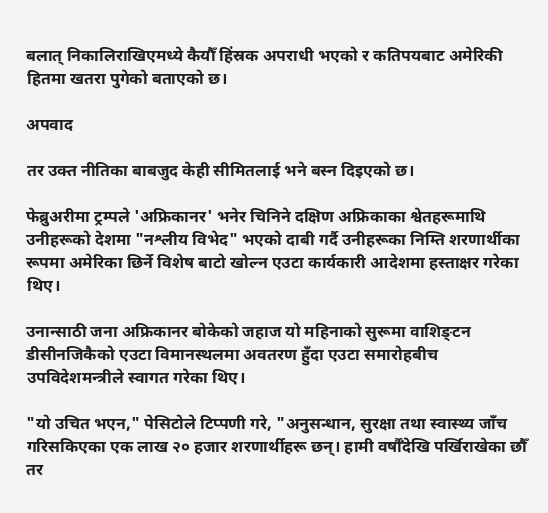बलात् निकालिराखिएमध्ये कैयौँ हिंस्रक अपराधी भएको र कतिपयबाट अमेरिकी हितमा खतरा पुगेको बताएको छ।

अपवाद

तर उक्त नीतिका बाबजुद केही सीमितलाई भने बस्न दिइएको छ।

फेब्रुअरीमा ट्रम्पले 'अफ्रिकानर' भनेर चिनिने दक्षिण अफ्रिकाका श्वेतहरूमाथि उनीहरूको देशमा "नश्लीय विभेद" भएको दाबी गर्दै उनीहरूका निम्ति शरणार्थीका रूपमा अमेरिका छिर्ने विशेष बाटो खोल्न एउटा कार्यकारी आदेशमा हस्ताक्षर गरेका थिए।

उनान्साठी जना अफ्रिकानर बोकेको जहाज यो महिनाको सुरूमा वाशिङ्टन डीसीनजिकैको एउटा विमानस्थलमा अवतरण हुँदा एउटा समारोहबीच उपविदेशमन्त्रीले स्वागत गरेका थिए।

"यो उचित भएन," पेसिटोले टिप्पणी गरे, "अनुसन्धान, सुरक्षा तथा स्वास्थ्य जाँच गरिसकिएका एक लाख २० हजार शरणार्थीहरू छन्। हामी वर्षौँदेखि पर्खिराखेका छौँ तर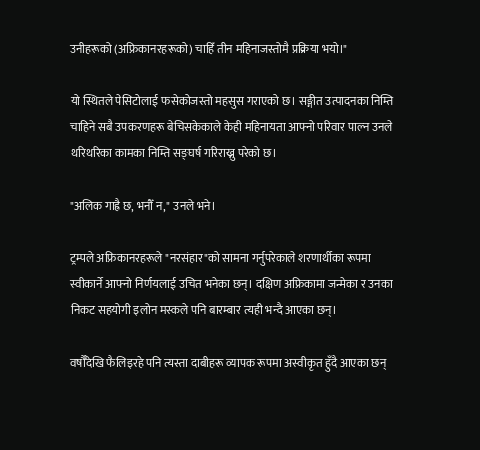उनीहरूको (अफ्रिकानरहरूको) चाहिँ तीन महिनाजस्तोमै प्रक्रिया भयो।"

यो स्थितले पेसिटोलाई फसेकोजस्तो महसुस गराएको छ। सङ्गीत उत्पादनका निम्ति चाहिने सबै उपकरणहरू बेचिसकेकाले केही महिनायता आफ्नो परिवार पाल्न उनले थरिथरिका कामका निम्ति सङ्घर्ष गरिराख्नु परेको छ।

"अलिक गाह्रै छ, भनौँ न," उनले भने।

ट्रम्पले अफ्रिकानरहरूले "नरसंहार"को सामना गर्नुपरेकाले शरणार्थीका रूपमा स्वीकार्ने आफ्नो निर्णयलाई उचित भनेका छन्। दक्षिण अफ्रिकामा जन्मेका र उनका निकट सहयोगी इलोन मस्कले पनि बारम्बार त्यही भन्दै आएका छन्।

वर्षौँदेखि फैलिइरहे पनि त्यस्ता दाबीहरू व्यापक रूपमा अस्वीकृत हुँदै आएका छन्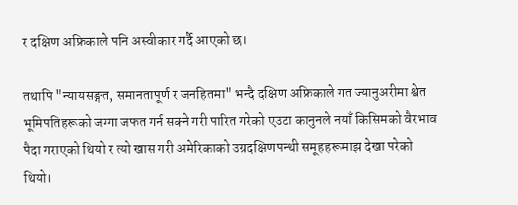र दक्षिण अफ्रिकाले पनि अस्वीकार गर्दै आएको छ।

तथापि "न्यायसङ्गत, समानतापूर्ण र जनहितमा" भन्दै दक्षिण अफ्रिकाले गत ज्यानुअरीमा श्वेत भूमिपतिहरूको जग्गा जफत गर्न सक्ने गरी पारित गरेको एउटा कानुनले नयाँ किसिमको वैरभाव पैदा गराएको थियो र त्यो खास गरी अमेरिकाको उग्रदक्षिणपन्थी समूहहरूमाझ देखा परेको थियो।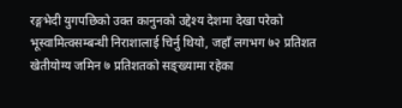रङ्गभेदी युगपछिको उक्त कानुनको उद्देश्य देशमा देखा परेको भूस्वामित्वसम्बन्धी निराशालाई चिर्नु थियो, जहाँ लगभग ७२ प्रतिशत खेतीयोग्य जमिन ७ प्रतिशतको सङ्ख्यामा रहेका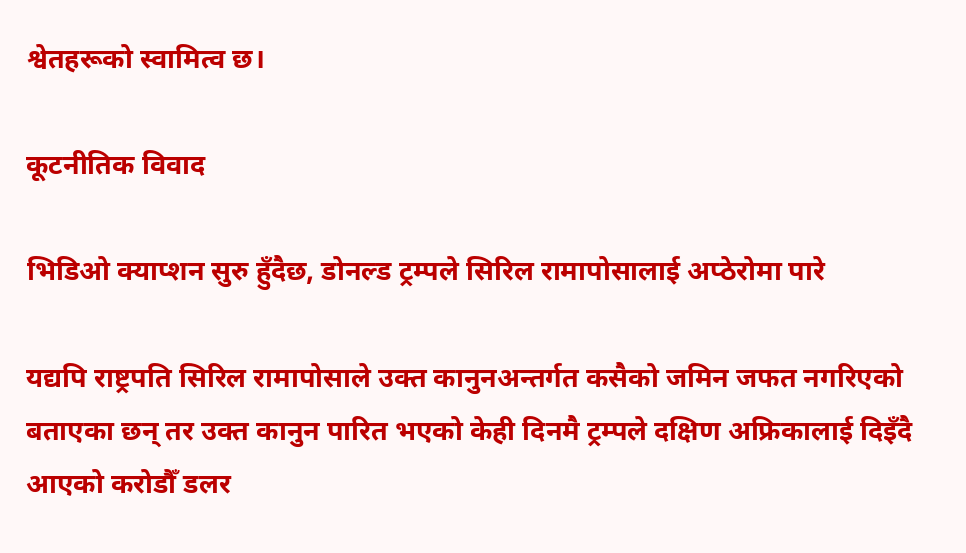श्वेतहरूको स्वामित्व छ।

कूटनीतिक विवाद

भिडिओ क्याप्शन सुरु हुँदैछ, डोनल्ड ट्रम्पले सिरिल रामापोसालाई अप्ठेरोमा पारे

यद्यपि राष्ट्रपति सिरिल रामापोसाले उक्त कानुनअन्तर्गत कसैको जमिन जफत नगरिएको बताएका छन् तर उक्त कानुन पारित भएको केही दिनमै ट्रम्पले दक्षिण अफ्रिकालाई दिइँदै आएको करोडौँ डलर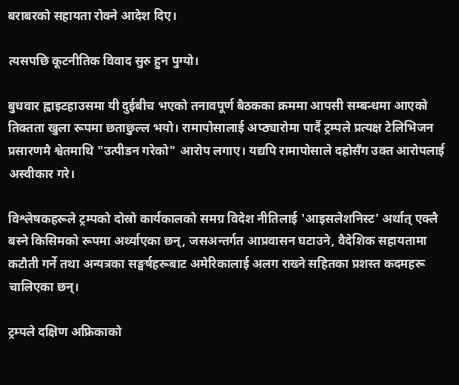बराबरको सहायता रोक्ने आदेश दिए।

त्यसपछि कूटनीतिक विवाद सुरु हुन पुग्यो।

बुधवार ह्वाइटहाउसमा यी दुईबीच भएको तनावपूर्ण बैठकका क्रममा आपसी सम्बन्धमा आएको तिक्तता खुला रूपमा छताछुल्ल भयो। रामापोसालाई अप्ठ्यारोमा पार्दै ट्रम्पले प्रत्यक्ष टेलिभिजन प्रसारणमै श्वेतमाथि "उत्पीडन गरेको" आरोप लगाए। यद्यपि रामापोसाले दह्रोसँग उक्त आरोपलाई अस्वीकार गरे।

विश्लेषकहरूले ट्रम्पको दोस्रो कार्यकालको समग्र विदेश नीतिलाई 'आइसलेशनिस्ट' अर्थात् एक्लै बस्ने किसिमको रूपमा अर्थ्याएका छन्, जसअन्तर्गत आप्रवासन घटाउने, वैदेशिक सहायतामा कटौती गर्ने तथा अन्यत्रका सङ्घर्षहरूबाट अमेरिकालाई अलग राख्ने सहितका प्रशस्त कदमहरू चालिएका छन्।

ट्रम्पले दक्षिण अफ्रिकाको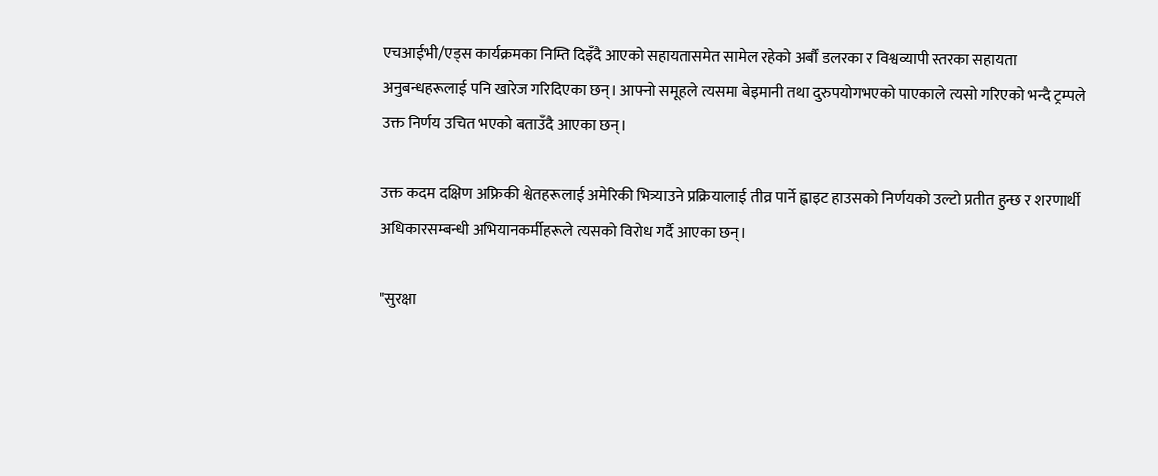एचआईभी/एड्स कार्यक्रमका निम्ति दिइँदै आएको सहायतासमेत सामेल रहेको अर्बौँ डलरका र विश्वव्यापी स्तरका सहायता अनुबन्धहरूलाई पनि खारेज गरिदिएका छन्। आफ्नो समूहले त्यसमा बेइमानी तथा दुरुपयोगभएको पाएकाले त्यसो गरिएको भन्दै ट्रम्पले उक्त निर्णय उचित भएको बताउँदै आएका छन्।

उक्त कदम दक्षिण अफ्रिकी श्वेतहरूलाई अमेरिकी भित्र्याउने प्रक्रियालाई तीव्र पार्ने ह्वाइट हाउसको निर्णयको उल्टो प्रतीत हुन्छ र शरणार्थी अधिकारसम्बन्धी अभियानकर्मीहरूले त्यसको विरोध गर्दै आएका छन्।

"सुरक्षा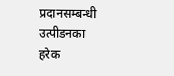प्रदानसम्बन्धी उत्पीडनका हरेक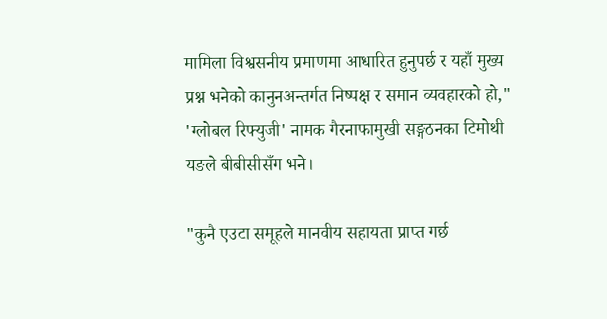मामिला विश्वसनीय प्रमाणमा आधारित हुनुपर्छ र यहाँ मुख्य प्रश्न भनेको कानुनअन्तर्गत निष्पक्ष र समान व्यवहारको हो," 'ग्लोबल रिफ्युजी' नामक गैरनाफामुखी सङ्गठनका टिमोथी यङले बीबीसीसँग भने।

"कुनै एउटा समूहले मानवीय सहायता प्राप्त गर्छ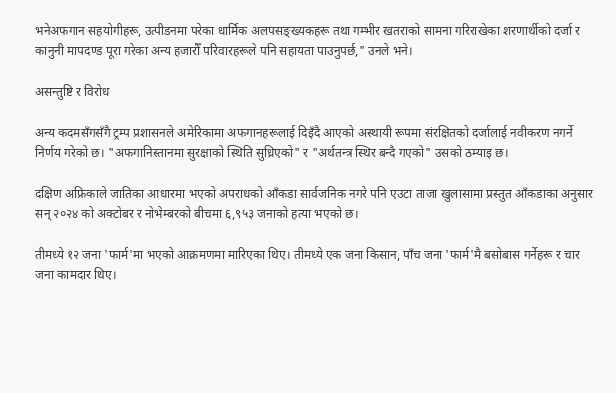भनेअफगान सहयोगीहरू, उत्पीडनमा परेका धार्मिक अलपसङ्ख्यकहरू तथा गम्भीर खतराको सामना गरिराखेका शरणार्थीको दर्जा र कानुनी मापदण्ड पूरा गरेका अन्य हजारौँ परिवारहरूले पनि सहायता पाउनुपर्छ," उनले भने।

असन्तुष्टि र विरोध

अन्य कदमसँगसँगै ट्रम्प प्रशासनले अमेरिकामा अफगानहरूलाई दिइँदै आएको अस्थायी रूपमा संरक्षितको दर्जालाई नवीकरण नगर्ने निर्णय गरेको छ। "अफगानिस्तानमा सुरक्षाको स्थिति सुध्रिएको" र "अर्थतन्त्र स्थिर बन्दै गएको" उसको ठम्याइ छ।

दक्षिण अफ्रिकाले जातिका आधारमा भएको अपराधको आँकडा सार्वजनिक नगरे पनि एउटा ताजा खुलासामा प्रस्तुत आँकडाका अनुसार सन् २०२४ को अक्टोबर र नोभेम्बरको बीचमा ६,९५३ जनाको हत्या भएको छ।

तीमध्ये १२ जना 'फार्म'मा भएको आक्रमणमा मारिएका थिए। तीमध्ये एक जना किसान, पाँच जना 'फार्म'मै बसोबास गर्नेहरू र चार जना कामदार थिए।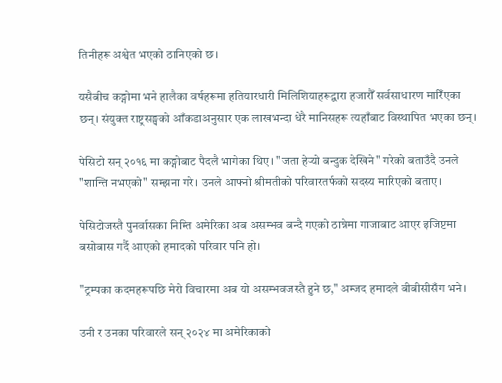तिनीहरू अश्वेत भएको ठानिएको छ।

यसैबीच कङ्गोमा भने हालैका वर्षहरूमा हतियारधारी मिलिशियाहरूद्वारा हजारौँ सर्वसाधारण मारिँएका छन्। संयुक्त राष्ट्रसङ्घको आँकडाअनुसार एक लाखभन्दा धेरै मानिसहरू त्यहाँबाट विस्थापित भएका छन्।

पेसिटो सन् २०१६ मा कङ्गोबाट पैदलै भागेका थिए। "जता हेर्‍यो बन्दुक देखिने" गरेको बताउँदै उनले "शान्ति नभएको" सम्झना गरे। उनले आफ्नो श्रीमतीको परिवारतर्फको सदस्य मारिएको बताए।

पेसिटोजस्तै पुनर्वासका निम्ति अमेरिका अब असम्भव बन्दै गएको ठान्नेमा गाजाबाट आएर इजिप्टमा बसोबास गर्दै आएको हमादको परिवार पनि हो।

"ट्रम्पका कदमहरूपछि मेरो विचारमा अब यो असम्भवजस्तै हुने छ," अम्जद हमादले बीबीसीसँग भने।

उनी र उनका परिवारले सन् २०२४ मा अमेरिकाको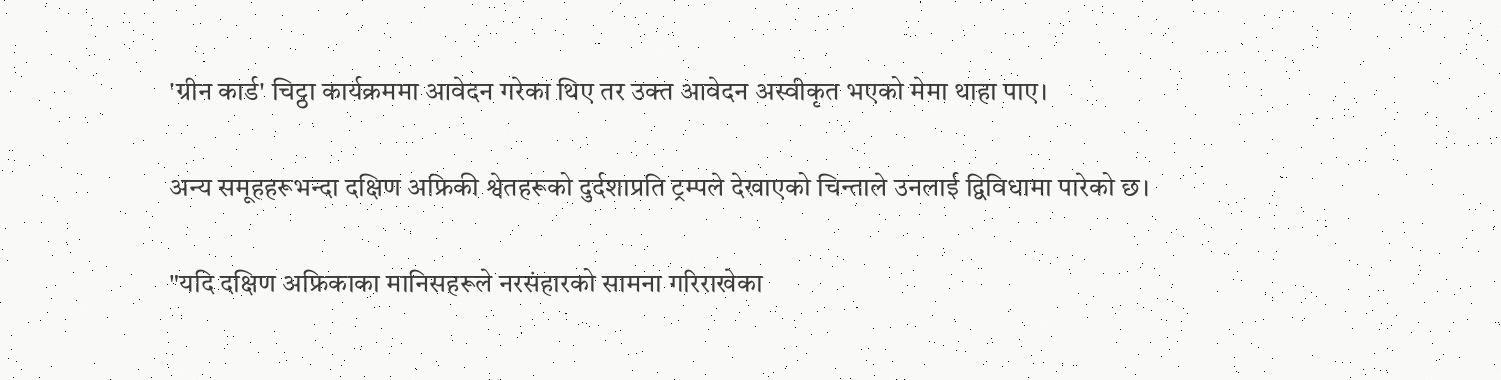'ग्रीन कार्ड' चिट्ठा कार्यक्रममा आवेदन गरेका थिए तर उक्त आवेदन अस्वीकृत भएको मेमा थाहा पाए।

अन्य समूहहरूभन्दा दक्षिण अफ्रिकी श्वेतहरूको दुर्दशाप्रति ट्रम्पले देखाएको चिन्ताले उनलाई द्विविधामा पारेको छ।

"यदि दक्षिण अफ्रिकाका मानिसहरूले नरसंहारको सामना गरिराखेका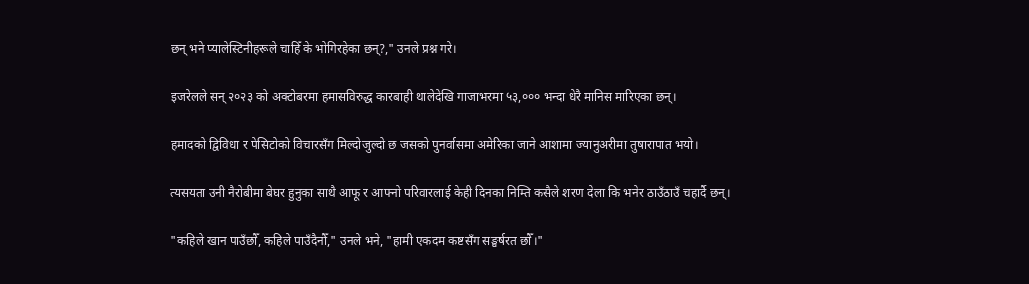छन् भने प्यालेस्टिनीहरूले चाहिँ के भोगिरहेका छन्?," उनले प्रश्न गरे।

इजरेलले सन् २०२३ को अक्टोबरमा हमासविरुद्ध कारबाही थालेदेखि गाजाभरमा ५३,००० भन्दा धेरै मानिस मारिएका छन्।

हमादको द्विविधा र पेसिटोको विचारसँग मिल्दोजुल्दो छ जसको पुनर्वासमा अमेरिका जाने आशामा ज्यानुअरीमा तुषारापात भयो।

त्यसयता उनी नैरोबीमा बेघर हुनुका साथै आफू र आफ्नो परिवारलाई केही दिनका निम्ति कसैले शरण देला कि भनेर ठाउँठाउँ चहार्दै छन्।

"कहिले खान पाउँछौँ, कहिले पाउँदैनौँ," उनले भने, "हामी एकदम कष्टसँग सङ्घर्षरत छौँ।"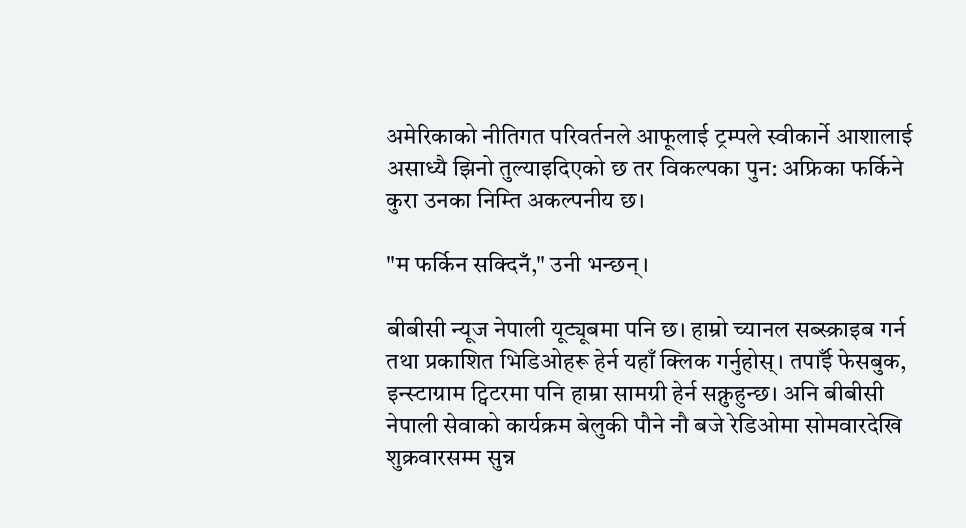अमेरिकाको नीतिगत परिवर्तनले आफूलाई ट्रम्पले स्वीकार्ने आशालाई असाध्यै झिनो तुल्याइदिएको छ तर विकल्पका पुन: अफ्रिका फर्किने कुरा उनका निम्ति अकल्पनीय छ।

"म फर्किन सक्दिनँ," उनी भन्छन्।

बीबीसी न्यूज नेपाली यूट्यूबमा पनि छ। हाम्रो च्यानल सब्स्क्राइब गर्न तथा प्रकाशित भिडिओहरू हेर्न यहाँ क्लिक गर्नुहोस्। तपाईँ फेसबुक, इन्स्टाग्राम ट्विटरमा पनि हाम्रा सामग्री हेर्न सक्नुहुन्छ। अनि बीबीसी नेपाली सेवाको कार्यक्रम बेलुकी पौने नौ बजे रेडिओमा सोमवारदेखि शुक्रवारसम्म सुन्न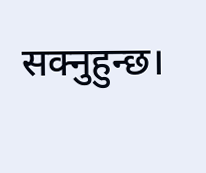सक्नुहुन्छ।